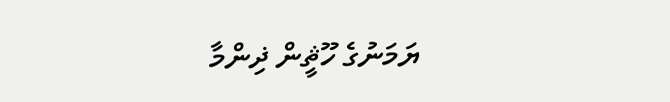ޔަމަނުގެ ހޫޘީން ޛިންމާ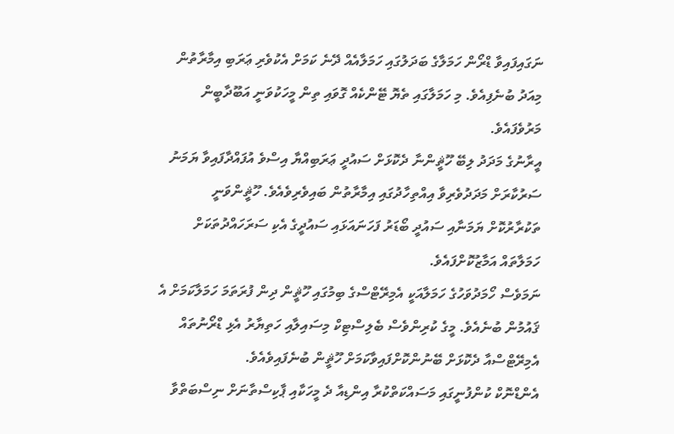ނަގައިފައިވާ ޑްރޯން ހަމަލާގެ ބަދަލުގައި ހަމަލާއެއް ދޭނެ ކަމަށް އެކުވެރި ޢަރަބި އިމާރާތުން މިއަދު ބުނެފިއެވެ. މި ހަމަލާގައި ތެޔޮ ޓޭންކެއް ގޮވައި ތިން މީހަކުވަނީ އަބޫދާބީން މަރުވެފައެވެ.
އީރާނުގެ މަދަދު ލިބޭ ހޫޘީންނާ ދެކޮޅަށް ސައުދީ ޢަރަބިއްޔާ އިސްވެ އުފައްދާފައިވާ ޔަމަނު ސަރުކާރަށް މަދަދުވެރިވާ އިއްތިހާދުގައި އިމާރާތުން ބައިވެރިވެއެވެ. ހޫޘީންވަނީ ތަކުރާރުކޮށް ޔަމަނާއި ސައުދީ ބޯޑަރު ފަހަނައަޅައި ސައުދީގެ އެކި ސަރަހައްދުތަކަށް ހަމަލާތައް އަމާޒުކޮށްފައެވެ.
ނަމަވެސް ހޯމަދުވަހުގެ ހަމަލާއަކީ އެމިރޭޓްސްގެ ބިމުގައި ހޫޘީން ދިން ފުރަތަމަ ހަމަލާކަމަށް އެ ޤައުމުން ބުނެއެވެ. މީގެ ކުރިންވެސް ބެލިސްޓިކް މިސައިލާއި ހަތިޔާރު އެޅި ޑްރޯނުތައް އެމިރޭޓްސްއާ ދެކޮޅަށް ބޭނުންކޮށްފައިވާކަމަށް ހޫޘީން ބުނެފައިވެއެވެ.
އެންޑްނޮކް ކުންފުނީގައި މަސައްކަތްކުރާ އިންޑިއާ ދެ މީހަކާއި ޕާކިސްތާނަށް ނިސްބަތްވާ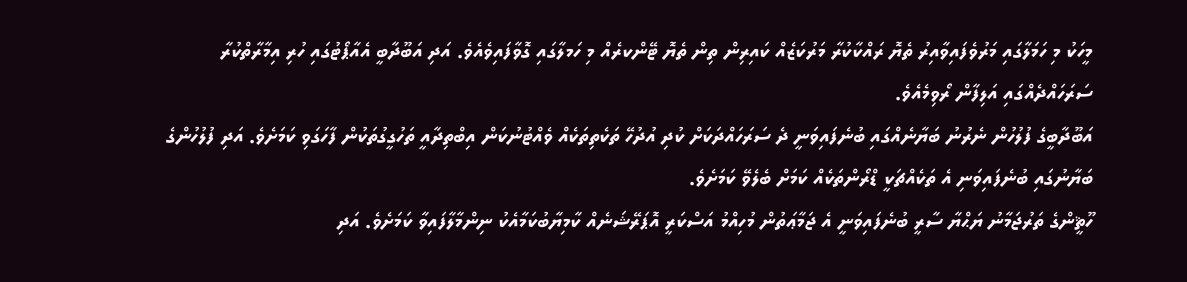މީހަކު މި ހަމަލާގައި މަރުވެފައިވާއިރު ތެޔޮ ރައްކާކުރާ މަރުކަޒެއް ކައިރިން ތިން ތެޔޮ ޓޭންކރެއް މި ހަމލާގައި ގޮވާފައިވެއެވެ. އަދި އަބޫދާބީ އެއާޕޯޓުގައި ހުރި އިމާރާތްކުރާ ސަރަހައްދެއްގައި އަލިފާން ރޯވިމެއެވެ.
އަބޫދާބީގެ ފުލުހުން ނެރުނު ބަޔާނެއްގައި ބުނެފައިވަނީ ދެ ސަރަހައްދަކަށް ކުދި އުދުހޭ ތަކެތިތަކެއް ވެއްޓުނުކަން އިބްތިދާއީ ތަހުގީގުތަކުން ފާހަގަވި ކަމަށެވެ. އަދި ފުލުހުންގެ ބަޔާނުގައި ބުނެފައިވަނި އެ ތަކެއްޗަކީ ޑްރޯންތަކެއް ކަމަށް ބެލެވޭ ކަމަށެވެ.
ހޫޘީންގެ ތަރުޖަމާނު ޔަޙްޔާ ސާރީ ބުނެފައިވަނީ އެ ޖަމާޢަތުން މުހިއްމު އަސްކަރީ އޮޕަރޭޝަނެއް ކާމިޔާބުކަމާއެކު ނިންމާލާފައިވާ ކަމަށެވެ. އަދި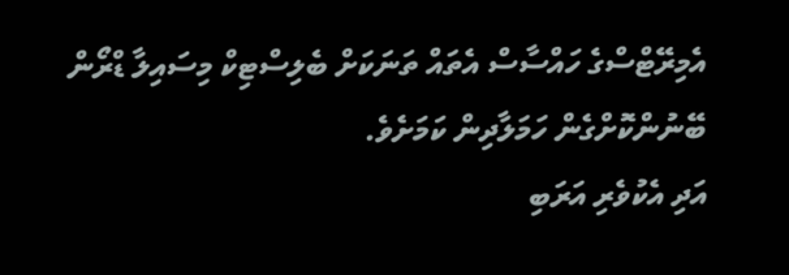އެމިރޭޓްސްގެ ހައްސާސް އެތައް ތަނަކަށް ބެލިސްޓިކް މިސައިލާ ޑްރޯން ބޭނުންކޮށްގެން ހަމަލާދިން ކަމަށެވެ.
އަދި އެކުވެރި އަރަބި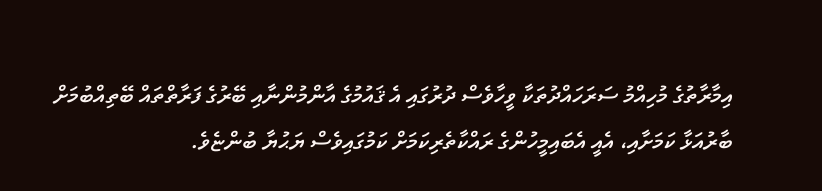އިމާރާތުގެ މުހިއްމު ސަރަހައްދުތަކާ ވީހާވެސް ދުރުގައި އެ ޤައުމުގެ އާންމުންނާއި ބޭރުގެ ފަރާތްތައް ބޭތިއްބުމަށް ބާރުއަޅާ ކަމަށާއި، އެއީ އެބައިމީހުންގެ ރައްކާތެރިކަމަށް ކަމުގައިވެސް ޔަޙުޔާ ބުންޏެވެ.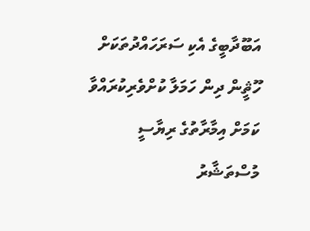އަބޫދާބީގެ އެކި ސަރަހައްދުތަކަށް ހޫޘީން ދިން ހަމަލާ ކުށްވެރިކުރައްވާ ކަމަށް އިމާރާތުގެ ރިޔާސީ މުސްތަޝާރު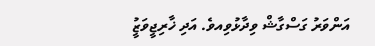އަންވަރު ގަސްގާޝް ވިދާޅުވިއވެ. އަދި ޚާރިޖީވަޒީު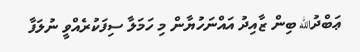ޢަބްދުالله ބިން ޒާއިދު އައްނަހުޔާން މި ހަމަލާ ސިފަކުރެއްވީ ނުލަފާ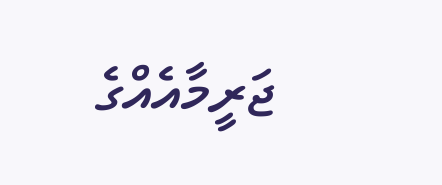ޖަރީމާއެއްގެ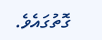ގޮތުގައެވެ.